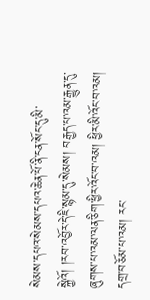སེམས་དཔའ་སེམས་དཔའ་ཆེན་པོ་ནི་ངན་སོང་དུ་མི་སྐྱེའོ། །རབ་འབྱོར་དེ་ཇི་སྙམ་དུ་སེམས། བརྒྱད་པ་འམ་རྒྱུན་དུ་ཞུགས་པ་འམ་ལན་ཅིག་ཕྱིར་འོང་བ་འམ། ཕྱིར་མི་འོང་བ་འམ། དགྲ་བཅོམ་པ་འམ། རང་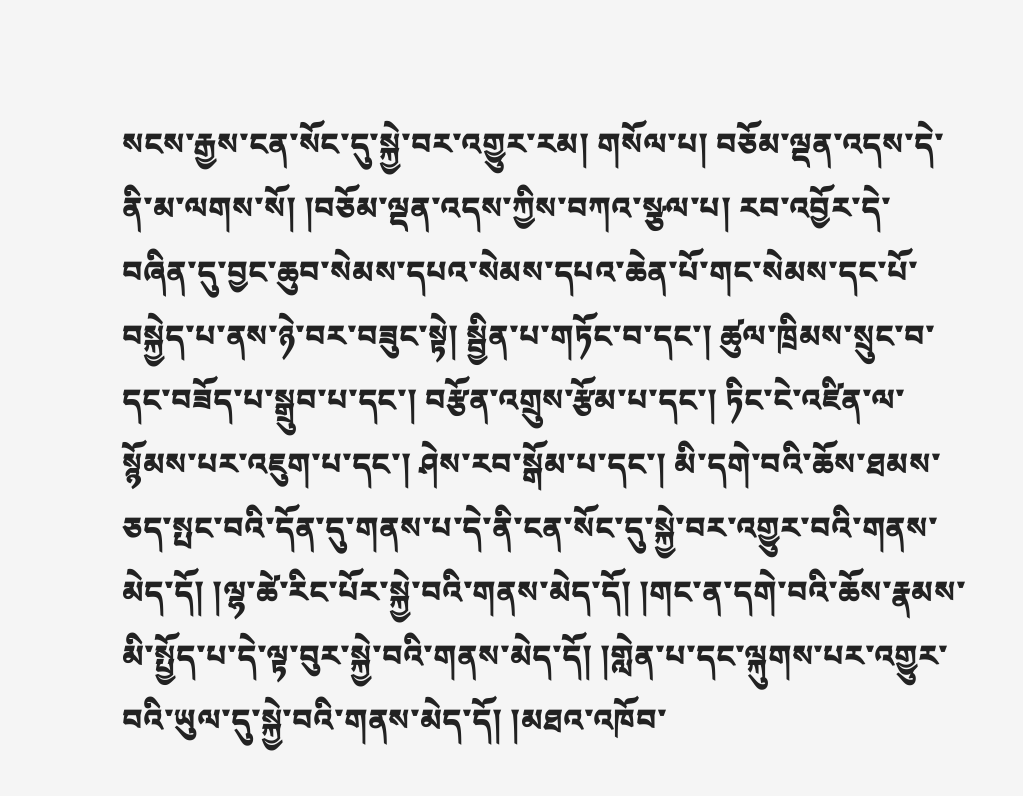སངས་རྒྱས་ངན་སོང་དུ་སྐྱེ་བར་འགྱུར་རམ། གསོལ་པ། བཅོམ་ལྡན་འདས་དེ་ནི་མ་ལགས་སོ། །བཅོམ་ལྡན་འདས་ཀྱིས་བཀའ་སྩལ་པ། རབ་འབྱོར་དེ་བཞིན་དུ་བྱང་ཆུབ་སེམས་དཔའ་སེམས་དཔའ་ཆེན་པོ་གང་སེམས་དང་པོ་བསྐྱེད་པ་ནས་ཉེ་བར་བཟུང་སྟེ། སྦྱིན་པ་གཏོང་བ་དང་། ཚུལ་ཁྲིམས་སྲུང་བ་དང་བཟོད་པ་སྒྲུབ་པ་དང་། བརྩོན་འགྲུས་རྩོམ་པ་དང་། ཏིང་ངེ་འཛིན་ལ་སྙོམས་པར་འཇུག་པ་དང་། ཤེས་རབ་སྒོམ་པ་དང་། མི་དགེ་བའི་ཆོས་ཐམས་ཅད་སྤང་བའི་དོན་དུ་གནས་པ་དེ་ནི་ངན་སོང་དུ་སྐྱེ་བར་འགྱུར་བའི་གནས་མེད་དོ། །ལྷ་ཚེ་རིང་པོར་སྐྱེ་བའི་གནས་མེད་དོ། །གང་ན་དགེ་བའི་ཆོས་རྣམས་མི་སྤྱོད་པ་དེ་ལྟ་བུར་སྐྱེ་བའི་གནས་མེད་དོ། །གླེན་པ་དང་ལྐུགས་པར་འགྱུར་བའི་ཡུལ་དུ་སྐྱེ་བའི་གནས་མེད་དོ། །མཐའ་འཁོབ་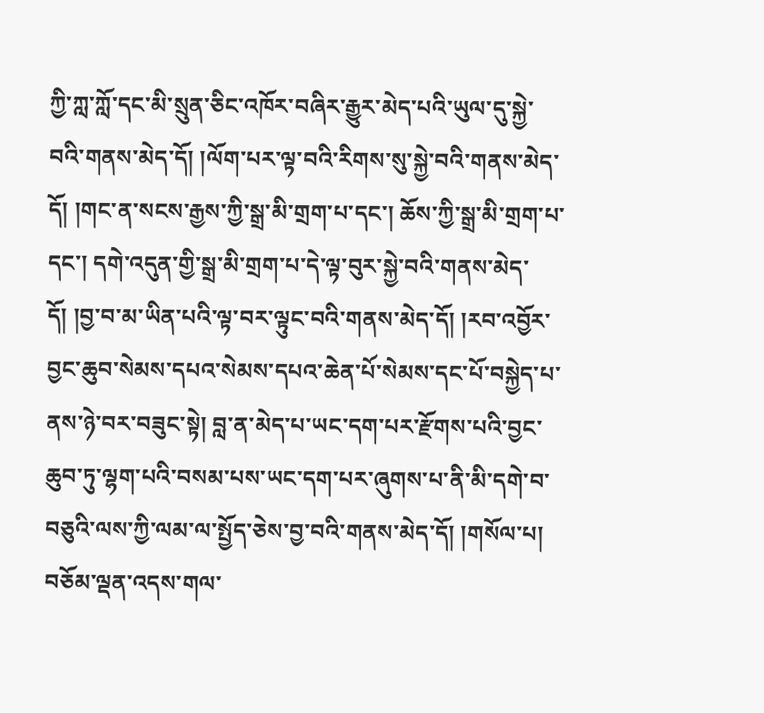ཀྱི་ཀླ་ཀློ་དང་མི་སྲུན་ཅིང་འཁོར་བཞིར་རྒྱུར་མེད་པའི་ཡུལ་དུ་སྐྱེ་བའི་གནས་མེད་དོ། །ལོག་པར་ལྟ་བའི་རིགས་སུ་སྐྱེ་བའི་གནས་མེད་དོ། །གང་ན་སངས་རྒྱས་ཀྱི་སྒྲ་མི་གྲག་པ་དང་། ཆོས་ཀྱི་སྒྲ་མི་གྲག་པ་དང་། དགེ་འདུན་གྱི་སྒྲ་མི་གྲག་པ་དེ་ལྟ་བུར་སྐྱེ་བའི་གནས་མེད་དོ། །བྱ་བ་མ་ཡིན་པའི་ལྟ་བར་ལྟུང་བའི་གནས་མེད་དོ། །རབ་འབྱོར་བྱང་ཆུབ་སེམས་དཔའ་སེམས་དཔའ་ཆེན་པོ་སེམས་དང་པོ་བསྐྱེད་པ་ནས་ཉེ་བར་བཟུང་སྟེ། བླ་ན་མེད་པ་ཡང་དག་པར་རྫོགས་པའི་བྱང་ཆུབ་ཏུ་ལྷག་པའི་བསམ་པས་ཡང་དག་པར་ཞུགས་པ་ནི་མི་དགེ་བ་བཅུའི་ལས་ཀྱི་ལམ་ལ་སྤྱོད་ཅེས་བྱ་བའི་གནས་མེད་དོ། །གསོལ་པ། བཅོམ་ལྡན་འདས་གལ་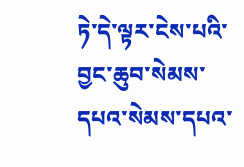ཏེ་དེ་ལྟར་ངེས་པའི་བྱང་ཆུབ་སེམས་དཔའ་སེམས་དཔའ་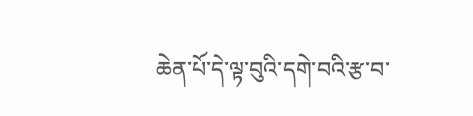ཆེན་པོ་དེ་ལྟ་བུའི་དགེ་བའི་རྩ་བ་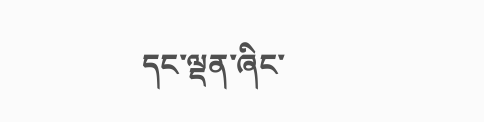དང་ལྡན་ཞིང་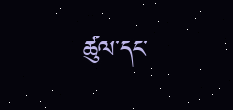ཚུལ་དང་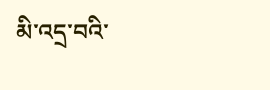མི་འདྲ་བའི་